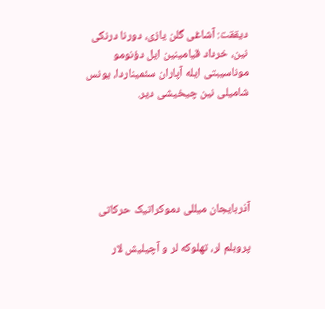دیققت: آشاغی گلن یازی، دورنا درنکی نین، خرداد قیامینین ایل دؤنومو موناسیبتی ایله آپاران سئمیناردا، یونس شامیلی نین چیخیشی دیر.





آذربايجان میللی دموکراتیک حرکاتی

پروبلم لر، تهلوکه لر و آچیلیش لار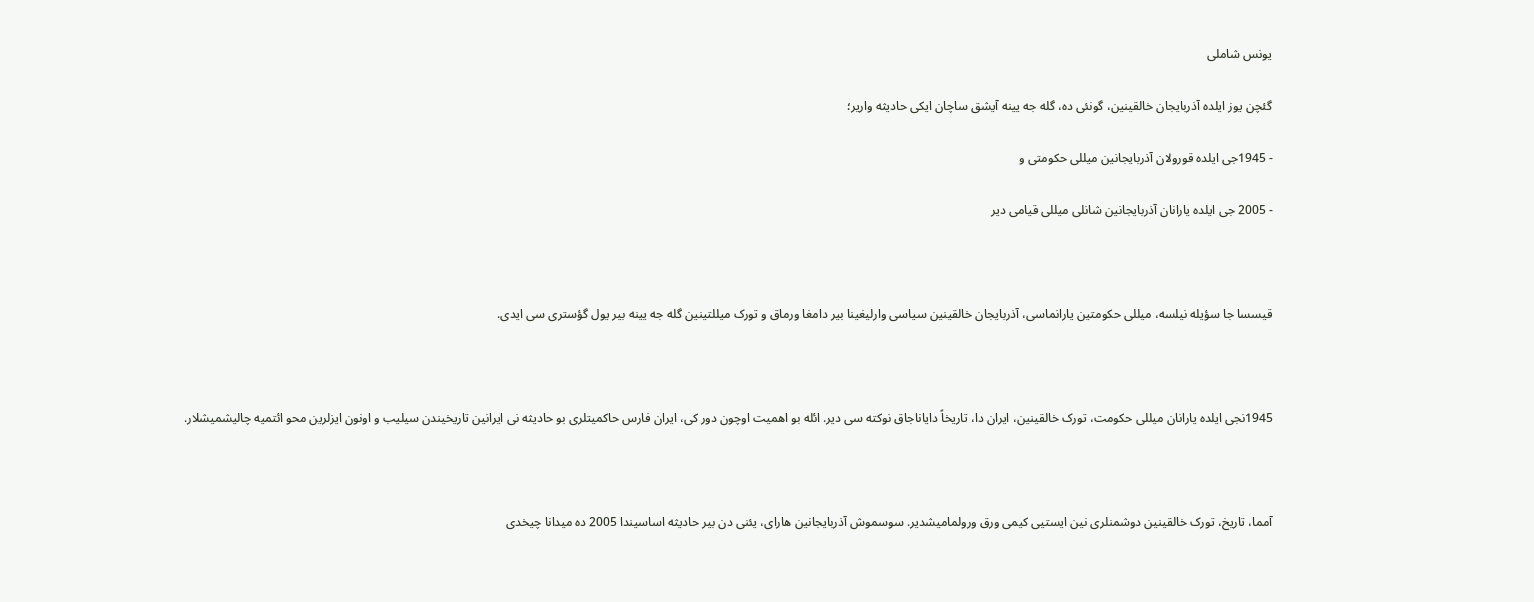یونس شاملی

گئچن یوز ایلده آذربايجان خالقینین، گونئی ده، گله جه یینه آیشق ساچان ایکی حادیثه واریر؛

- 1945جی ایلده قورولان آذربایجانین میللی حکومتی و

- 2005 جی ایلده یارانان آذربایجانین شانلی میللی قیامی دیر



قیسسا جا سؤیله نیلسه، میللی حکومتین یارانماسی، آذربايجان خالقینین سیاسی وارلیغینا بیر دامغا ورماق و تورک میللتینین گله جه یینه بیر یول گؤستری سی ایدی.



1945نجی ایلده یارانان میللی حکومت، تورک خالقینین، ایران دا، تاریخاً دایاناجاق نوکته سی دیر. ائله بو اهمیت اوچون دور کی، ایران فارس حاکمیتلری بو حادیثه نی ایرانین تاریخیندن سیلیب و اونون ایزلرین محو ائتمیه چالیشمیشلار.



آمما، تاریخ، تورک خالقینین دوشمنلری نین ایستیی کیمی ورق ورولمامیشدیر. سوسموش آذربايجانین هارای، یئنی دن بیر حادیثه اساسیندا 2005 ده میدانا چیخدی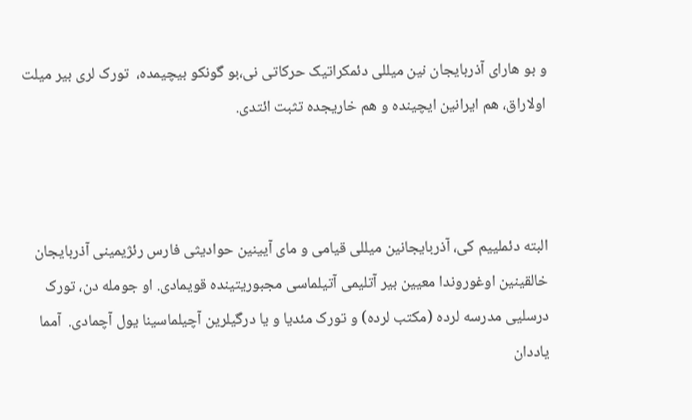و بو هارای آذربايجان نین میللی دئمکراتیک حرکاتی نی،بو گونکو بیچیمده،  تورک لری بیر میلت اولاراق، هم ایرانین ایچینده و هم خاریجده تثبت ائتدی.



البته دئملییم کی، آذربايجانین میللی قیامی و مای آیینین حوادیثی فارس رئژیمینی آذربايجان خالقینین اوغوروندا معیین بیر آتلیمی آتیلماسی مجبوریتینده قویمادی. او جومله دن، تورک درسلیی مدرسه لرده (مکتب لرده) و تورک مئدیا و یا درگیلرین آچیلماسینا یول آچمادی.  آمما یاددان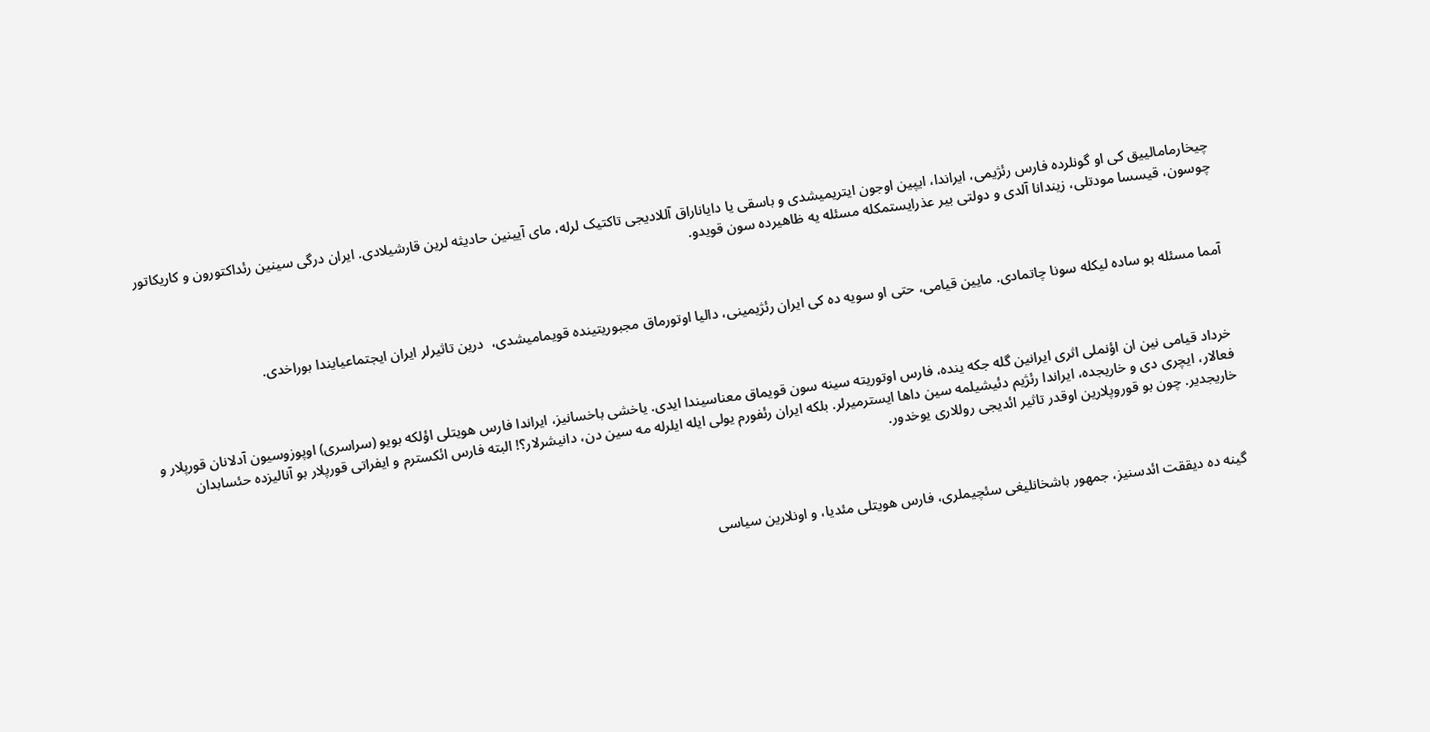چیخارمامالییق کی او گونلرده فارس رئژیمی، ایراندا، ایپین اوجون ایتریمیشدی و باسقی یا دایاناراق آللادیجی تاکتیک لرله، مای آیینین حادیثه لرین قارشیلادی. ایران درگی سینین رئداکتورون و کاریکاتور چوسون، قیسسا مودتلی، زیندانا آلدی و دولتی بیر عذرایستمکله مسئله یه ظاهیرده سون قویدو.



آمما مسئله بو ساده لیکله سونا چاتمادی. مایین قیامی، حتی او سویه ده کی ایران رئژیمینی، دالیا اوتورماق مجبوریتینده قویمامیشدی،  درین تاثیرلر ایران ایجتماعیایندا بوراخدی.



خرداد قیامی نین ان اؤنملی اثری ایرانین گله جکه ینده، فارس اوتوریته سینه سون قویماق معناسیندا ایدی. یاخشی باخسانیز، ایراندا فارس هویتلی اؤلکه بویو (سراسری) اوپوزوسیون آدلانان قورپلار و فعالار، ایچری دی و خاریجده، ایراندا رئژیم دئیشیلمه سین داها ایسترمیرلر. بلکه ایران رئفورم یولی ایله ایلرله مه سین دن، دانیشرلار؟! البته فارس ائکسترم و ایفراتی قورپلار بو آنالیزده حئسابدان خاریجدیر. چون بو قوروپلارین اوقدر تاثیر ائدیجی روللاری یوخدور.



گینه ده دیققت ائدسنیز، جمهور باشخانلیغی سئچیملری، فارس هویتلی مئدیا، و اونلارین سیاسی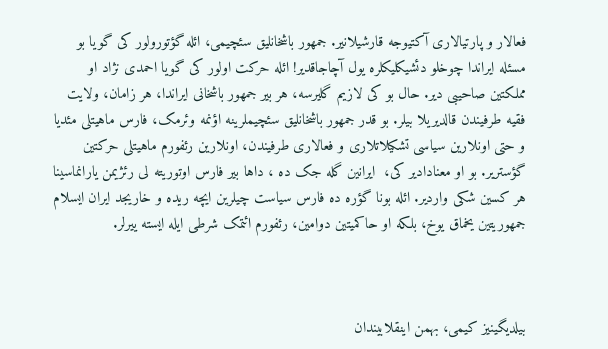فعالار و پارتیالاری آکتیوجه قارشیلانیر. جمهور باشخانلیق سئچیمی، ائله گؤتورولور کی گویا بو مسئله ایراندا چوخلو دئشیکلیکلره یول آچاجاقدیر! ائله حرکت اولور کی گویا احمدی نژاد او مملکتین صاحیبی دیر. حال بو کی لازیم گلیرسه، هر بیر جمهور باشخانی ایراندا، هر زامان، ولایت فقیه طرفیندن قالدیریلا بیلر. بو قدر جمهور باشخانلیق سئچیملرینه اؤنمه وئرمک، فارس ماهیتلی مئدیا و حتی اونلارین سیاسی تشکیلاتلاری و فعالاری طرفیندن، اونلارین رئفورم ماهیتلی حرکتین گؤستریر. بو او معنادادیر کی،  ایرانین گله جک ده ، داها بیر فارس اوتوریته لی رئژیمن یارانماسینا هر کسین شکی واردیر. ائله بونا گؤره ده فارس سیاست چیلرین ایچه ریده و خاریجد ایران ایسلام جمهوریتین یخماق یوخ، بلکه او حاکمیتین دوامین، رئفورم ائتمک شرطی ایله ایسته ییرلر.



بیلدیگینیز کیمی، بهمن اینقلابیندان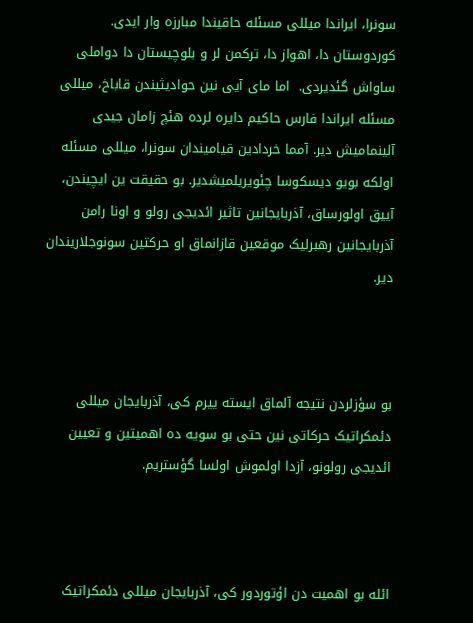سونرا، ایراندا میللی مسئله حاقیندا مبارزه وار ایدی. کوردوستان دا، اهواز دا، ترکمن لر و بلوچیستان دا دواملی ساواش گئدیردی.  اما مای آیی نین حوادیثیندن قاباخ، میللی مسئله ایراندا فارس حاکیم دایره لرده هئچ زامان جیدی آلینمامیش دیر. آمما خردادین قیامیندان سونرا، میللی مسئله اولکه بویو دیسکوسا چئویریلمیشدیر. بو حقیقت ین ایچیندن، آییق اولورساق، آذربايجانین تاثیر ائدیجی رولو و اونا رامن آذربايجانین رهبرلیک موقعین قازانماق او حرکتین سونوجلاریندان دیر.



بو سؤزلردن نتیجه آلماق ایسته ییرم کی، آذربايجان میللی دئمکراتیک حرکاتی نین حتی بو سویه ده اهمیتین و تعیین ائدیجی رولونو، آزدا اولموش اولسا گؤستریم.



ائله بو اهمیت دن اؤتوردور کی، آذربايجان میللی دئمکراتیک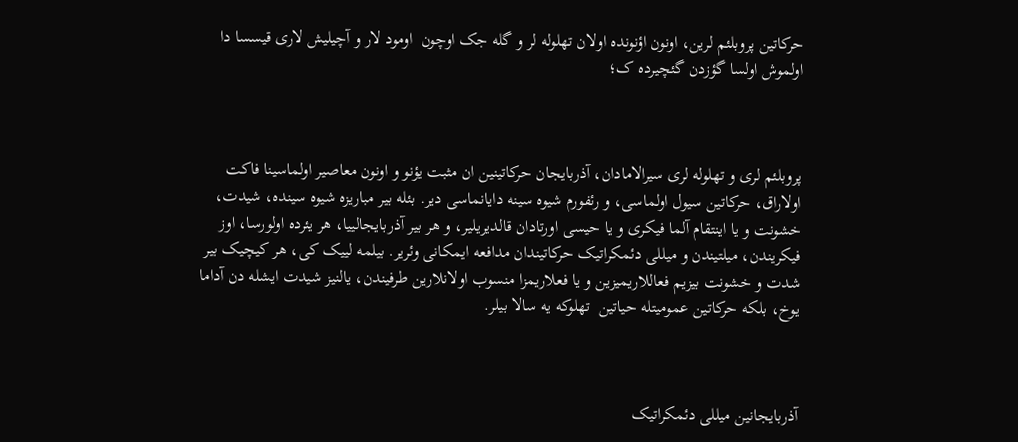حرکاتین پروبلئم لرین، اونون اؤنونده اولان تهلوله لر و گله جک اوچون  اومود لار و آچیلیش لاری قیسسا دا اولموش اولسا گؤزدن گئچیرده ک؛



پروبلئم لری و تهلوله لری سیرالامادان، آذربایجان حرکاتینین ان مثبت یؤنو و اونون معاصیر اولماسینا فاکت اولاراق، حرکاتین سیول اولماسی، و رئفورم شیوه سینه دایانماسی دیر. بئله بیر مباریزه شیوه سینده، شیدت، خشونت و یا اینتقام آلما فیکری و یا حیسی اورتادان قالدیریلیر، و هر بیر آذربایجالییا، هر یئرده اولورسا، اوز فیکریندن، میلتیندن و میللی دئمکراتیک حرکاتیندان مدافعه ایمکانی وئریر. بیلمه لییک کی، هر کیچیک بیر شدت و خشونت بیزیم فعاللاریمیزین و یا فعلاریمزا منسوب اولانلارین طرفیندن، یالنیز شیدت ایشله دن آداما یوخ، بلکه حرکاتین عمومیتله حیاتین  تهلوکه یه سالا بیلر.



آذربايجانین میللی دئمکراتیک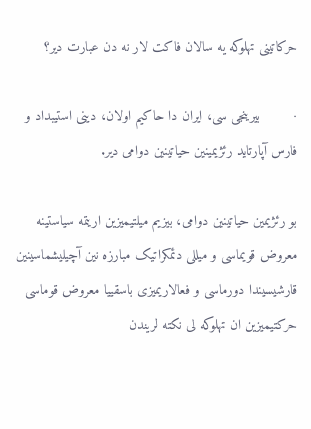حرکاتینی تهلوکه یه سالان فاکت لار نه دن عبارت دیر؟

·        بیرینجی سی، ایران دا حاکیم اولان، دینی استیبداد و فارس آپارتاید رئژیمینین حیاتینین دوامی دیر.

بو رئژیمین حیاتینین دوامی، بیزیم میلتیمیزین اریتمه سیاستینه معروض قویماسی و میللی دئمکراتیک مبارزه نین آچیلیشماسینین قارشیسیندا دورماسی و فعالاریمیزی باسقییا معروض قوماسی حرکتیمیزین ان تهلوکه لی نکته لریندن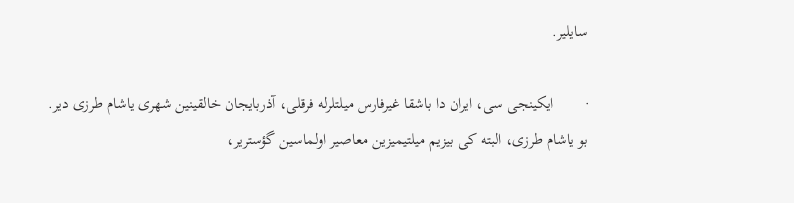سایلیر.

·        ایکینجی سی، ایران دا باشقا غیرفارس میلتلرله فرقلی، آذربایجان خالقینین شهری یاشام طرزی دیر. بو یاشام طرزی، البته کی بیزیم میلتیمیزین معاصیر اولماسین گؤستریر،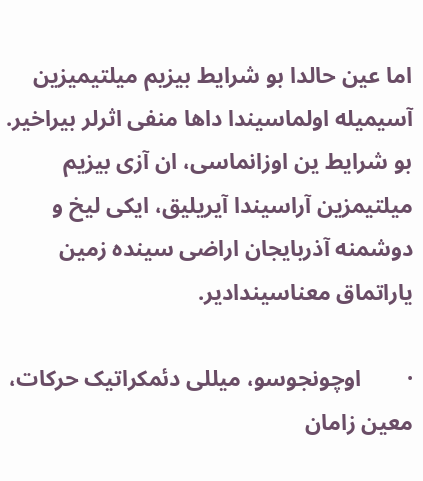اما عین حالدا بو شرایط بیزیم میلتیمیزین آسیمیله اولماسیندا داها منفی اثرلر بیراخیر. بو شرایط ین اوزانماسی، ان آزی بیزیم میلتیمزین آراسیندا آیریلیق، ایکی لیخ و دوشمنه آذربایجان اراضی سینده زمین یاراتماق معناسیندادیر.

·        اوچونجوسو، میللی دئمکراتیک حرکات، معین زامان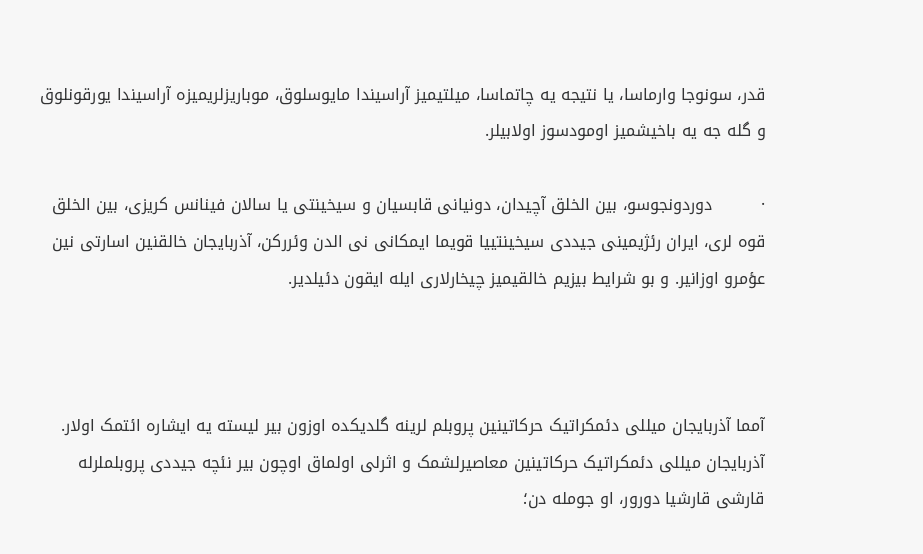قدر، سونوجا وارماسا، یا نتیجه یه چاتماسا، میلتیمیز آراسیندا مایوسلوق، موباریزلریمیزه آراسیندا یورقونلوق و گله جه یه باخیشمیز اومودسوز اولابیلر.

·         دوردونجوسو، بین الخلق آچیدان، دونیانی قابسیان و سیخینتی یا سالان فینانس کریزی، بین الخلق قوه لری، ایران رئژیمینی جیددی سیخینتییا قویما ایمکانی نی الدن وئررکن، آذربايجان خالقنین اسارتی نین عؤمرو اوزانیر. و بو شرایط بیزیم خالقیمیز چیخارلاری ایله ایقون دئیلدیر.



آمما آذربايجان میللی دئمکراتیک حرکاتینین پروبلم لرینه گلدیکده اوزون بیر لیسته یه ایشاره ائتمک اولار. آذربايجان میللی دئمکراتیک حرکاتینین معاصیرلشمک و اثرلی اولماق اوچون بیر نئچه جیددی پروبلملرله قارشی قارشیا دورور، او جومله دن؛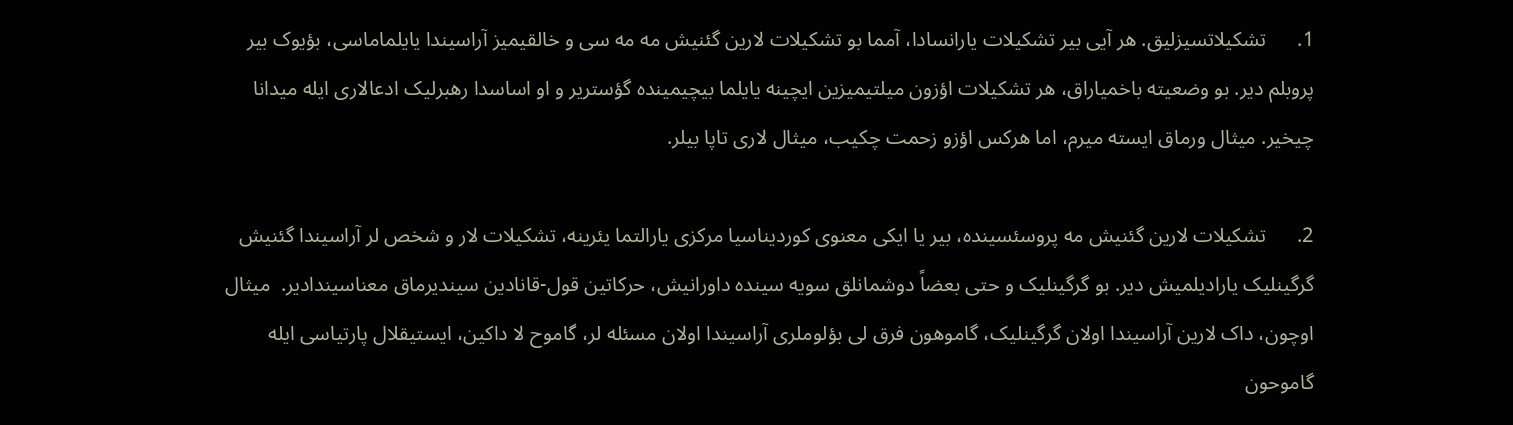1.      تشکیلاتسیزلیق. هر آیی بیر تشکیلات یارانسادا، آمما بو تشکیلات لارین گئنیش مه مه سی و خالقیمیز آراسیندا یایلماماسی، بؤیوک بیر پروبلم دیر. بو وضعیته باخمیاراق، هر تشکیلات اؤزون میلتیمیزین ایچینه یایلما بیچیمینده گؤستریر و او اساسدا رهبرلیک ادعالاری ایله میدانا چیخیر. میثال ورماق ایسته میرم، اما هرکس اؤزو زحمت چکیب، میثال لاری تاپا بیلر.

2.      تشکیلات لارین گئنیش مه پروسئسینده، بیر یا ایکی معنوی کوردیناسیا مرکزی یارالتما یئرینه، تشکیلات لار و شخص لر آراسیندا گئنیش گرگینلیک یارادیلمیش دیر. بو گرگینلیک و حتی بعضاً دوشمانلق سویه سینده داورانیش، حرکاتین قول-قانادین سیندیرماق معناسیندادیر.  میثال اوچون، داک لارین آراسیندا اولان گرگینلیک، گاموهون فرق لی بؤلوملری آراسیندا اولان مسئله لر، گاموح لا داکین، ایستیقلال پارتیاسی ایله گاموحون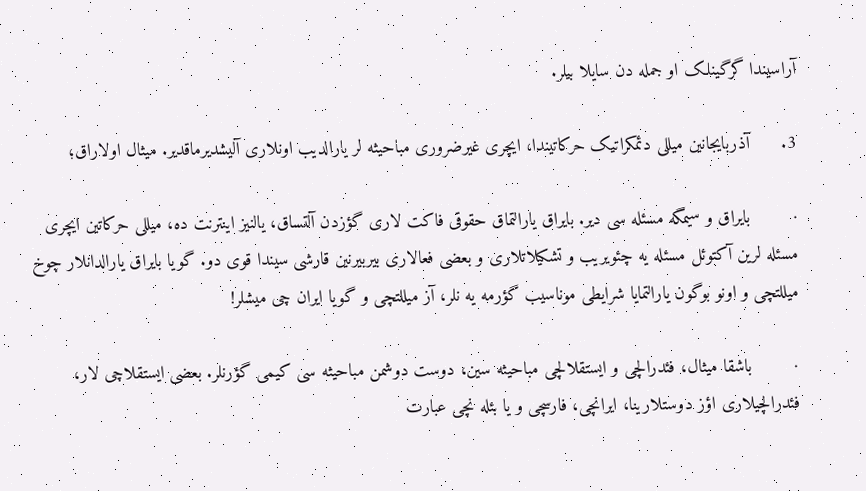آراسیندا گرگینلک او جمله دن سایلا بیلر.

3.      آذربايجانین میللی دئمکراتیک حرکاتیندا، ایچری غیرضروری مباحیثه لر یارالدیب اونلاری آلیشدیرماقدیر. میثال اولاراق؛

·        بایراق و سیمگه مسئله سی دیر. بایراق یارالتماق حقوقی فاکت لاری گؤزدن آلتساق، یالنیز اینترنت ده، میللی حرکاتین ایچری مسئله لرین آکتوئل مسئله یه چئویریب و تشکیلاتلاری و بعضی فعالاری بیربیرنین قارشی سیندا قوی دو. گویا بایراق یارالدانلار چوخ میللتچی و اونو بوگون یارالتمایا شرایطی موناسیب گؤرمه یه نلر، آز میللتچی و گویا ایران چی میشلر!

·        باشقا میثال، فئدرالچی و ایستقلالچی مباحیثه سین، دوست دوشمن مباحیثه سی کیمی گؤرنلر. بعضی ایستقلاچی لار، فئدرالچیلاری اؤز دوستلارینا، ایرانچی، فارسچی و یا بئله نچی عبارت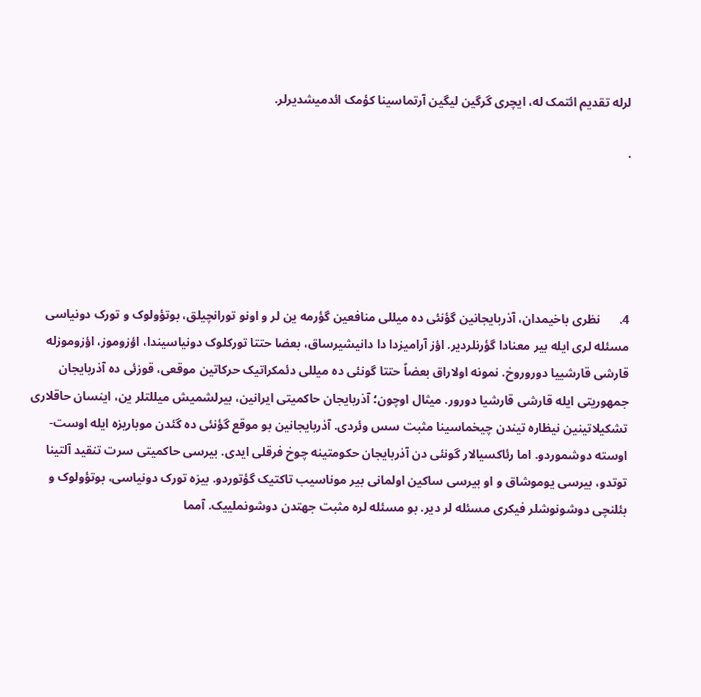لرله تقدیم ائتمک له، ایچری گرگین لیگین آرتماسینا کؤمک ائدمیشدیرلر.

·





4.      نظری باخیمدان، آذربايجانین گؤنئی ده میللی منافعین گؤرمه ین لر و اونو تورانچیلق، بوتؤولوک و تورک دونیاسی مسئله لری ایله بیر معنادا گؤرنلردیر. اؤز آرامیزدا دا دانیشیرساق، بعضا حتتا تورکلوک دونیاسیندا، اؤزوموز، اؤزوموزله قارشی قارشییا دوروروخ. نمونه اولاراق بعضاً حتتا گونئی ده میللی دئمکراتیک حرکاتین موقعی، قوزئی ده آذربايجان جمهوریتی ایله قارشی قارشیا دورور. میثال اوچون؛ آذربایجان حاکمیتی ایرانین، بیرلشمیش میللتلر ین، اینسان حاقلاری تشکیلاتینین نیظاره تیندن چیخماسینا مثبت سس وئردی. آذربايجانین بو موقع گؤنئی ده گئدن موباریزه ایله اوست-اوسته دوشموردو. اما رئاکسیالار گونئی دن آذربایجان حکومتینه چوخ فرقلی ایدی. بیرسی حاکمیتی سرت تنقید آلتینا توتدو، بیرسی یوموشاق و او بیرسی ساکین اولمانی بیر موناسیب تاکتیک گؤتوردو. بیزه تورک دونیاسی، بوتؤولوک و بئلنچی دوشونوشلر فیکری مسئله لر دیر. بو مسئله لره مثبت جهتدن دوشونملییک. آمما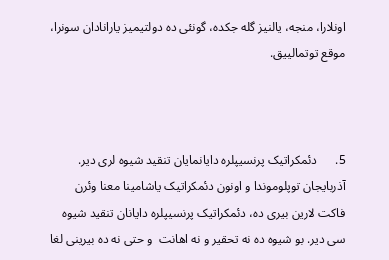اونلارا، منجه، یالنیز گله جکده، گونئی ده دولتیمیز یارانادان سونرا، موقع توتمالییق.



5.      دئمکراتیک پرنسیپلره دایانمایان تنقید شیوه لری دیر. آذربايجان توپلوموندا و اونون دئمکراتیک یاشامینا معنا وئرن فاکت لارین بیری ده، دئمکراتیک پرنسیپلره دایانان تنقید شیوه سی دیر. بو شیوه ده نه تحقیر و نه اهانت  و حتی نه ده بیرینی لغا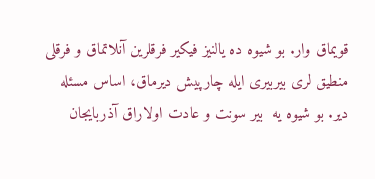قویماق وار. بو شیوه ده یالنیز فیکیر فرقلرین آنلاتماق و فرقلی منطیق لری بیربیری ایله چارپیش دیرماق، اساس مسئله دیر. بو شیوه یه  بیر سونت و عادت اولاراق آذربايجان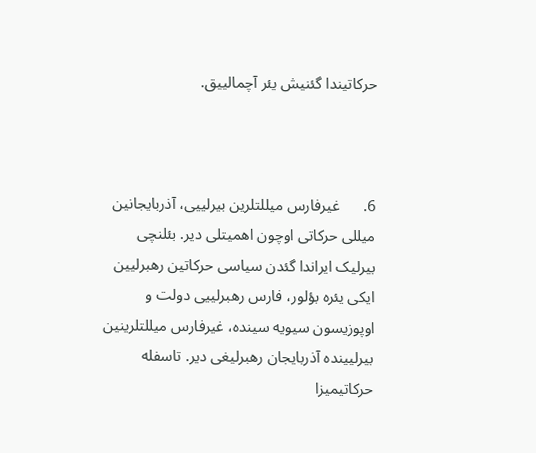حرکاتیندا گئنیش یئر آچمالییق.



6.      غیرفارس میللتلرین بیرلییی، آذربايجانین میللی حرکاتی اوچون اهمیتلی دیر. بئلنچی بیرلیک ایراندا گئدن سیاسی حرکاتین رهبرلیین ایکی یئره بؤلور، فارس رهبرلییی دولت و اوپوزیسون سیویه سینده، غیرفارس میللتلرینین بیرلیینده آذربایجان رهبرلیغی دیر. تاسفله حرکاتیمیزا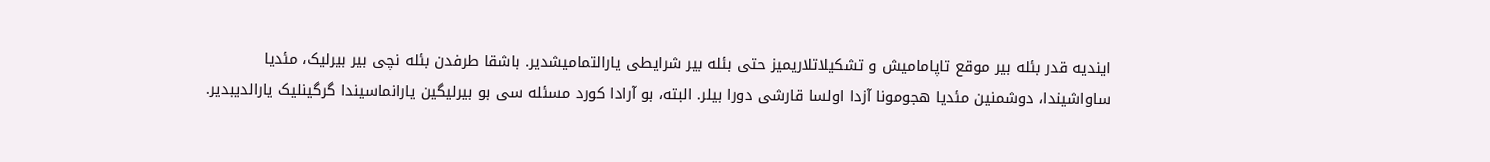ایندیه قدر بئله بیر موقع تاپامامیش و تشکیلاتلاریمیز حتی بئله بیر شرایطی یارالتمامیشدیر. باشقا طرفدن بئله نچی بیر بیرلیک، مئدیا ساواشیندا، دوشمنین مئدیا هجومونا آزدا اولسا قارشی دورا بیلر. البته، بو آرادا کورد مسئله سی بو بیرلیگین یارانماسیندا گرگینلیک یارالدیبدیر.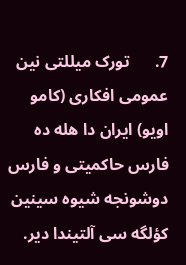7.      تورک میللتی نین عمومی افکاری (کامو اویو) ایران دا هله ده فارس حاکمیتی و فارس دوشونجه شیوه سینین کؤلگه سی آلتیندا دیر.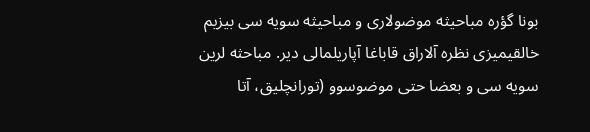بونا گؤره مباحیثه موضولاری و مباحیثه سویه سی بیزیم خالقیمیزی نظره آلاراق قاباغا آپاریلمالی دیر. مباحثه لرین سویه سی و بعضا حتی موضوسوو (تورانچلیق، آتا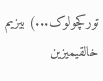تورکچولوک...) بیزیم خالقیمیزین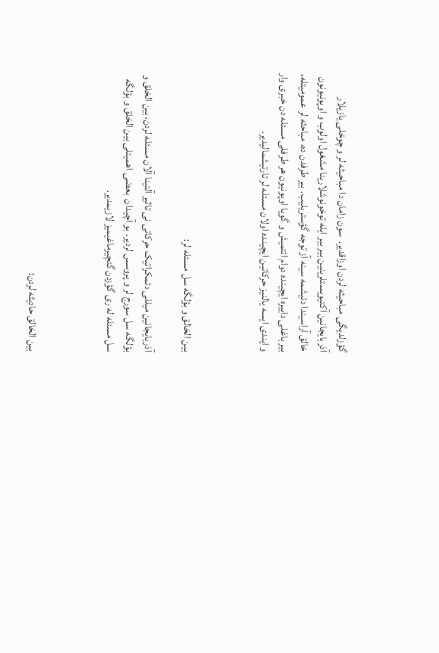گؤزلدیگی مباحیثه لردن اوزاقدیر.  سون زامان دا مباحیثه لر و چوخلی یازیلار آذربايجانین آکتیویستلرینین بیر بیر ایله توخونوشلارینا مشغول اولوب و اوپونیونون خالق آراسیندا دئیشمه سینه آز توجه گؤستریلیب. بیر طرفدن ده، مباحثه لر عمومیتله، بیر باغلی داییره ایچینده دوام ائتمیش و گویا اوپونیون هر طرفلی مسئله دن خبری وار و ایندی ایسه یالنیز حرکاتین ایچینده اولان مسئله لر تارتیشمالیدیر.



بین الخالق و بؤلگه سل مسئله لر:

آذربايجانین میللی دئمکراتیک حرکاتی نی تاثیر آلتینا آلان مسئله لردن، بین الخلق و بؤلگه سل سورج لر و پروسس لردیر. بو آچیدان  بعضی اهمیتلی بین الخلق و بؤلگه سل مسئله له ری گؤزدن گئچیرماغیمیز لازیمدیر.



بین الخالق حادیثه لردن: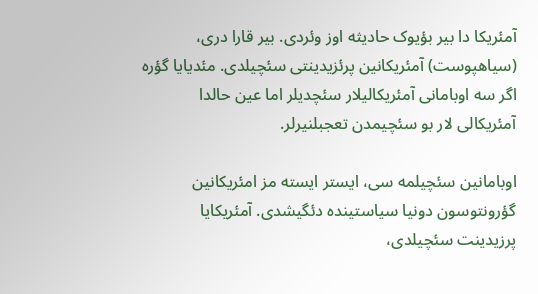آمئریکا دا بیر بؤیوک حادیثه اوز وئردی. بیر قارا دری، (سیاهپوست) آمئریکانین پرئزیدینتی سئچیلدی. مئدیایا گؤره اگر سه اوبامانی آمئریکالیلار سئچدیلر اما عین حالدا آمئریکالی لار بو سئچیمدن تعجبلنیرلر.

اوبامانین سئچیلمه سی، ایستر ایسته مز امئریکانین گؤرونتوسون دونیا سیاستینده دئگیشدی. آمئریکایا پرزیدینت سئچیلدی،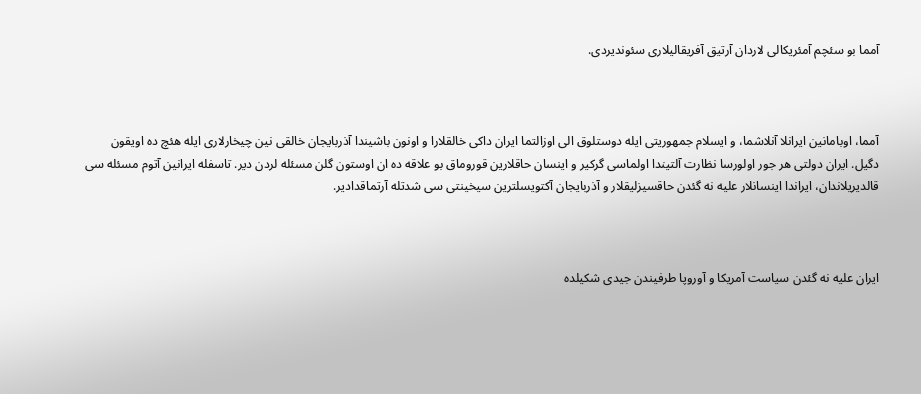آمما بو سئچم آمئریکالی لاردان آرتیق آفریقالیلاری سئوندیردی.



آمما، اوبامانین ایرانلا آنلاشما، و ایسلام جمهوریتی ایله دوستلوق الی اوزالتما ایران داکی خالقلارا و اونون باشیندا آذربایجان خالقی نین چیخارلاری ایله هئچ ده اویقون دگیل. ایران دولتی هر جور اولورسا نظارت آلتیندا اولماسی گرکیر و اینسان حاقلارین قوروماق بو علاقه ده ان اوستون گلن مسئله لردن دیر. تاسفله ایرانین آتوم مسئله سی قالدیریلاندان، ایراندا اینسانلار علیه نه گئدن حاقسیزلیقلار و آذربايجان آکتویسلترین سیخینتی سی شدتله آرتماقدادیر.



ایران علیه نه گئدن سیاست آمریکا و آوروپا طرفیندن جیدی شکیلده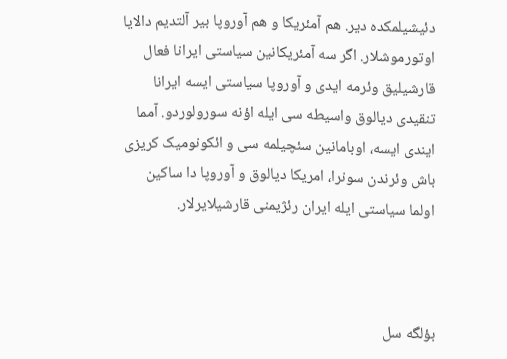دئیشیلمکده دیر. هم آمئریکا و هم آوروپا بیر آلتدیم دالایا اوتورموشلار. اگر سه آمئریکانین سیاستی ایرانا فعال قارشیلیق وئرمه ایدی و آوروپا سیاستی ایسه ایرانا تنقیدی دیالوق واسیطه سی ایله اؤنه سورولوردو. آمما ایندی ایسه، اوبامانین سئچیلمه سی و ائکونومیک کریزی باش وئرندن سونرا، امریکا دیالوق و آوروپا دا ساکین اولما سیاستی ایله ایران رئژیمنی قارشیلایرلار.



بؤلگه سل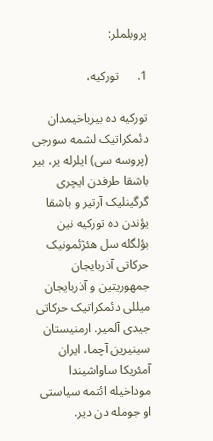پروبلملر:

1.      تورکیه،

تورکیه ده بیرباخیمدان دئمکراتیک لشمه سورجی (پروسه سی) ایلرله یر، بیر باشقا طرفدن ایچری گرگینلیک آرتیر و باشقا یؤندن ده تورکیه نین بؤلگله سل هئژئمونیک حرکاتی آذربايجان جمهوریتین و آذربايجان میللی دئمکراتیک حرکاتی جیدی آلمیر. ارمنیستان سینیرین آچما، ایران آمئریکا ساواشیندا موداخیله ائتمه سیاستی او جومله دن دیر.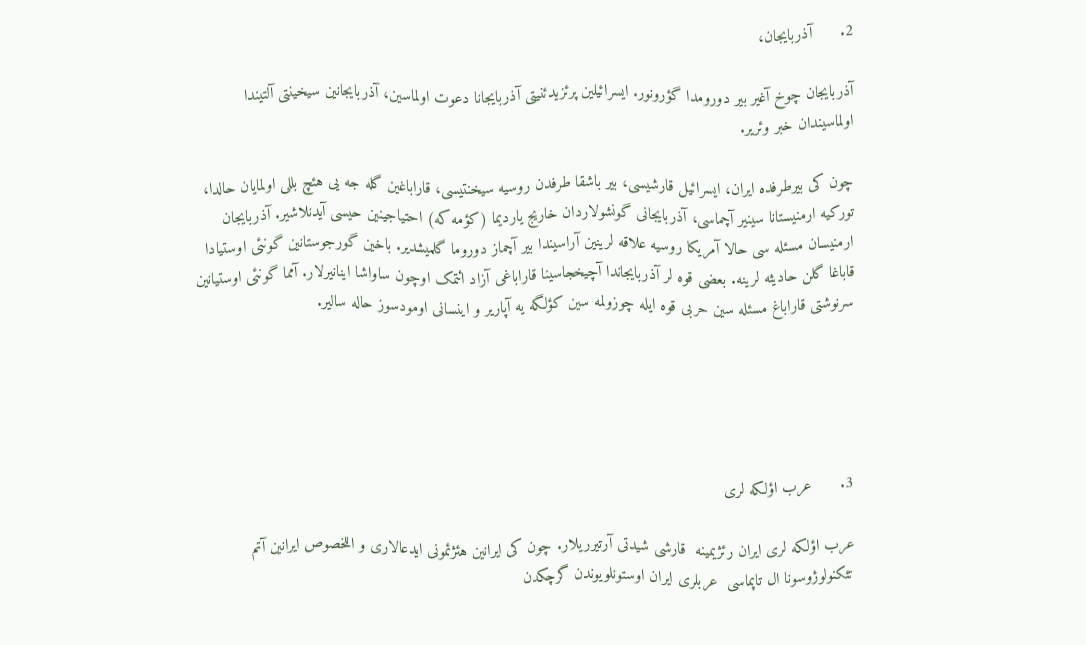2.      آذربايجان،

آذربايجان چوخ آغیر بیر دورومدا گؤرونور. ایسرائیلین پرئزیدئنیتی آذربايجانا دعوت اولماسین، آذربايجانین سیخینتی آلتیندا اولماسیندان خبر وئریر.

چون کی بیرطرفده ایران، ایسرائیل قارشیسی، بیر باشقا طرفدن روسیه سیخنتیسی، قاراباغین گله جه یی هئچ بللی اولمایان حالدا، تورکیه ارمنیستانا سینیر آچماسی، آذربايجانی گونشولاردان خاریج یاردیما (کؤمه که) احتیاجینین حیسی آیدنلاشیر. آذربايجان ارمنیسان مسئله سی حالا آمریکا روسیه علاقه لرینین آراسیندا بیر آچماز دوروما گلمیشدیر. باخین گورجوستانین گونئی اوستیادا قاباغا گلن حادیثه لرینه. بعضی قوه لر آذربايجاندا آچیخجاسینا قاراباغی آزاد ائتمک اوچون ساواشا اینانیرلار. آمما گونئی اوستیانین سرنوشتی قاراباغ مسئله سین حربی قوه ایله چوزولمه سین کؤلگه یه آپاریر و اینسانی اومودسوز حاله سالیر.





3.      عرب اؤلکه لری

عرب اؤلکه لری ایران رئژیمینه  قارشی شیدتی آرتیرریلار. چون کی ایرانین هئژئمونی ایدعالاری و اللخصوص ایرانین آتم تئکنولوژوسونا ال تاپماسی  عربلری ایران اوستونلویوندن گرچکدن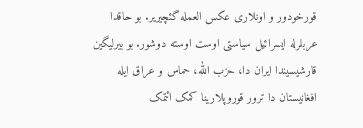قورخودور و اونلاری عکس العمله گئچیریر. بو حاقدا عربلرله ایسرائیل سیاستی اوست اوسته دوشور. بو بیرلیگین قارشیسیندا ایران دا، حزب الله، حماس و عراق ایله افغانیستان دا ترور قوروپلارینا کمک ائتمک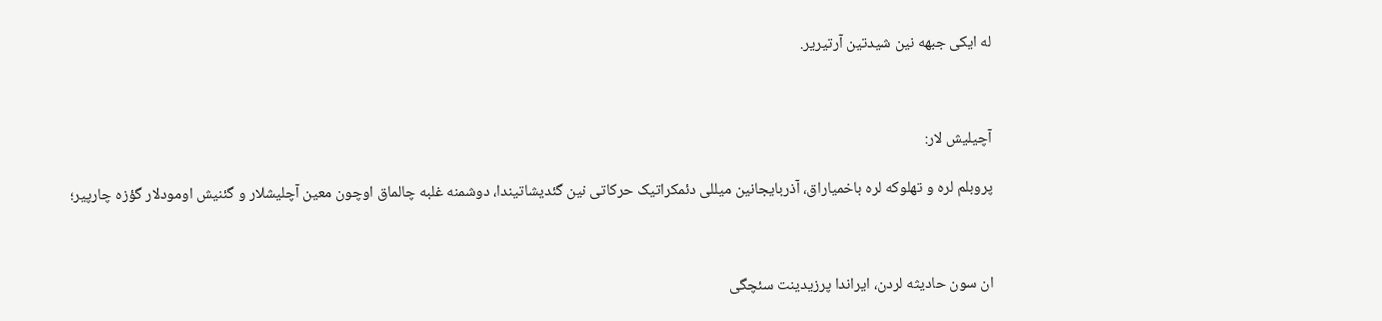له ایکی جبهه نین شیدتین آرتیریر.



آچیلیش لار:

پروبلم لره و تهلوکه لره باخمیاراق، آذربايجانین میللی دئمکراتیک حرکاتی نین گئدیشاتیندا، دوشمنه غلبه چالماق اوچون معین آچلیشلار و گئنیش اومودلار گؤزه چارپیر؛



ان سون حادیثه لردن، ایراندا پرزیدینت سئچگی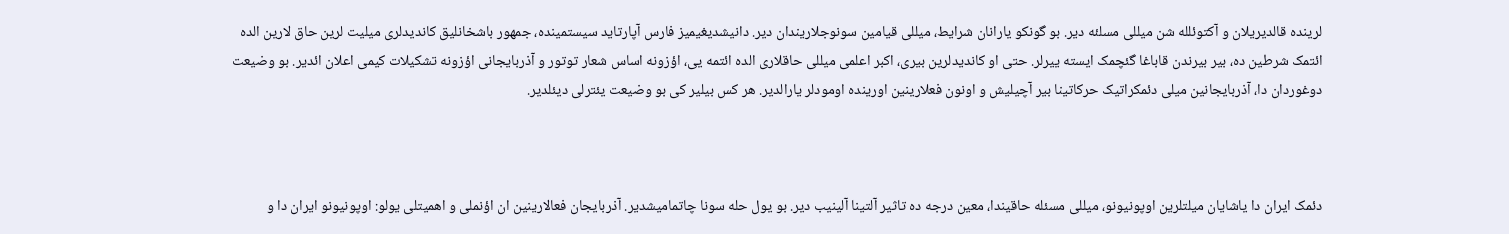لرینده قالدیریلان و آکتوئلله شن میللی مسلئه دیر. بو گونکو یارانان شرایط، میللی قیامین سونوجلاریندان دیر. دانیشدیغیمیز فارس آپارتاید سیستمینده، جمهور باشخانلیق کاندیدلری میلیت لرین حاق لارین الده ائتمک شرطین ده، بیر بیرندن قاباغا گئچمک ایسته ییرلر. حتی او کاندیدلرین بیری، اکبر اعلمی میللی حاقلاری الده ائتمه یی، اؤزونه اساس شعار توتور و آذربایجانی اؤزونه تشکیلات کیمی اعلان ائدیر. بو وضیعت دوغوردان دا، آذربایجانین میلی دئمکراتیک حرکاتینا بیر آچیلیش و اونون فعلارینین اورینده اومودلر یارالدیر. هر کس بیلیر کی بو وضیعت یئترلی دیئلدیر.



دئمک ایران دا یاشایان میلتلرین اوپونیونو، میللی مسئله حاقیندا، معین درجه ده تاثیر آلتینا آلینیب دیر. بو یول حله سونا چاتمامیشدیر. آذربايجان فعالارینین ان اؤنملی و اهمیتلی یولو: اوپونیونو ایران دا و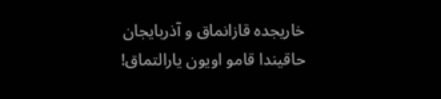خاریجده قازانماق و آذربایجان حاقیندا قامو اویون یارالتماق!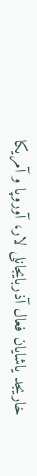خاریجد یاشایان فعال آذربایجانلی لار، آوروپا و آمریکا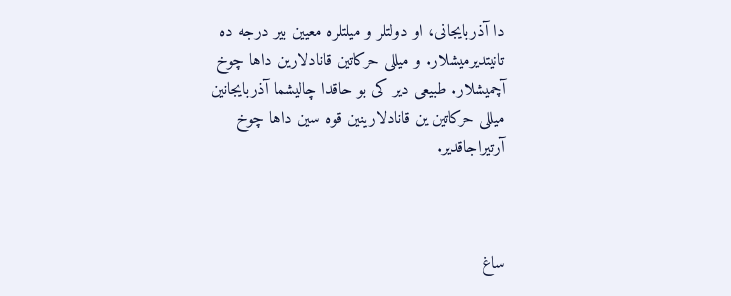دا آذربايجانی، او دولتلر و میلتلره معیین بیر درجه ده تانیتدیرمیشلار. و میللی حرکاتین قانادلارین داها چوخ آچمیشلار. طبیعی دیر کی بو حاقدا چالیشما آذربايجانین میللی حرکاتین ین قانادلارینین قوه سین داها چوخ آرتیراجاقدیر.



ساغ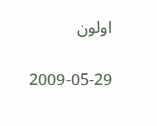اولون

2009-05-29